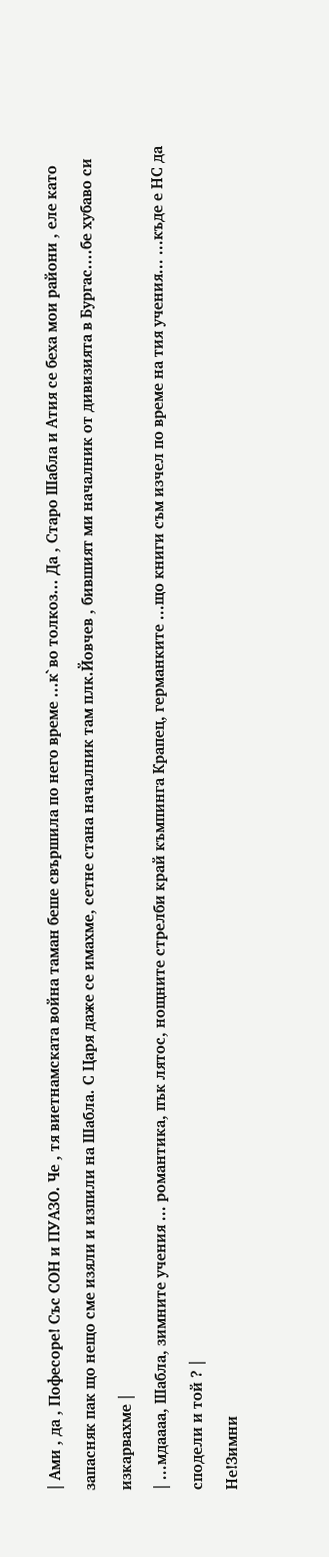| Ами , да , Пофесоре! Със СОН и ПУАЗО. Че , тя виетнамската война таман беше свършила по него време ...к`во толкоз... Да , Старо Шабла и Атия се беха мои райони , еле като запасняк пак що нещо сме изяли и изпили на Шабла. С Царя даже се имахме, сетне стана началник там плк.Йовчев , бившият ми началник от дивизията в Бургас....бе хубаво си изкарвахме |
| ...мдаааа, Шабла, зимните учения ... романтика, пък лятос, нощните стрелби край къмпинга Крапец, германките ...що книги съм изчел по време на тия учения... ...къде е НС да сподели и той ? |
Не!Зимни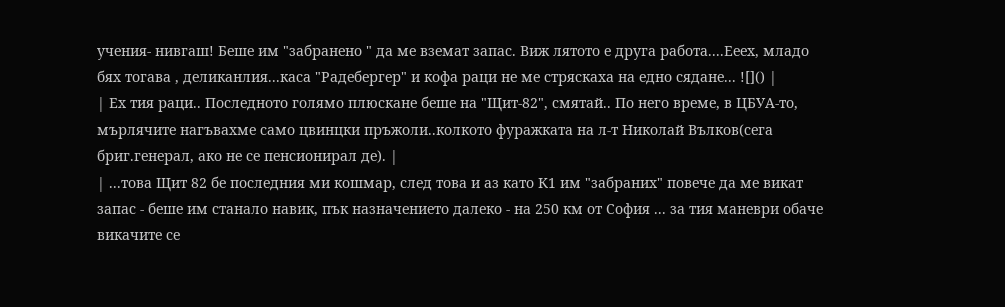учения- нивгаш! Беше им "забранено " да ме вземат запас. Виж лятото е друга работа....Ееех, младо бях тогава , деликанлия...каса "Радебергер" и кофа раци не ме стряскаха на едно сядане... ![]() |
| Ех тия раци.. Последното голямо плюскане беше на "Щит-82", смятай.. По него време, в ЦБУА-то, мърлячите нагъвахме само цвинцки пръжоли..колкото фуражката на л-т Николай Вълков(сега бриг.генерал, ако не се пенсионирал де). |
| ...това Щит 82 бе последния ми кошмар, след това и аз като К1 им "забраних" повече да ме викат запас - беше им станало навик, пък назначението далеко - на 250 км от София ... за тия маневри обаче викачите се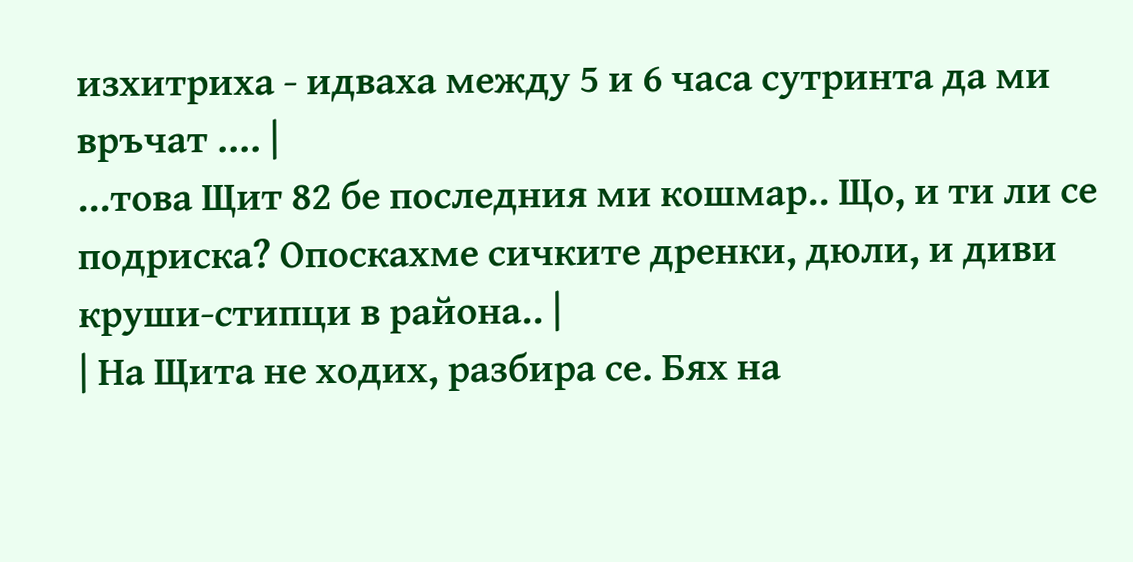изхитриха - идваха между 5 и 6 часа сутринта да ми връчат .... |
...това Щит 82 бе последния ми кошмар.. Що, и ти ли се подриска? Опоскахме сичките дренки, дюли, и диви круши-стипци в района.. |
| На Щита не ходих, разбира се. Бях на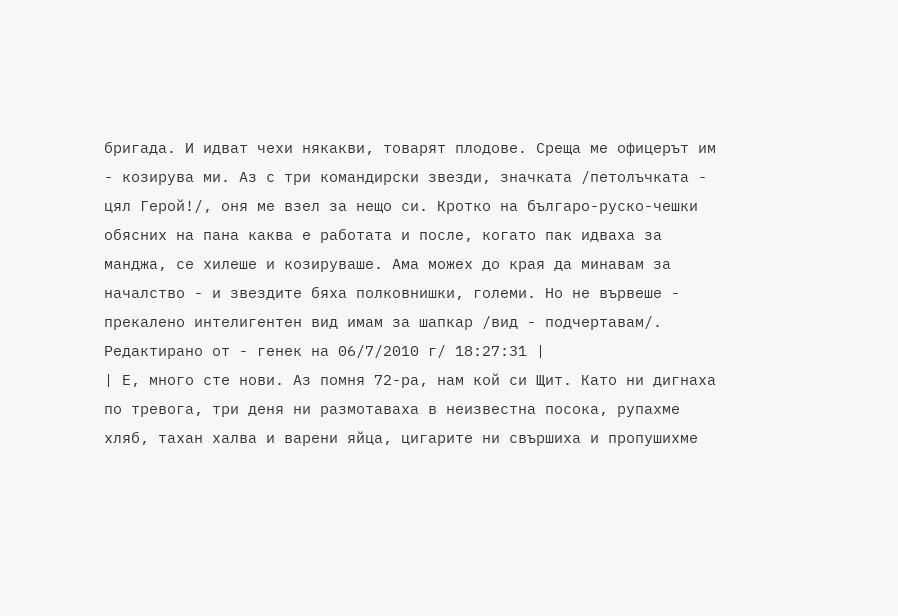бригада. И идват чехи някакви, товарят плодове. Среща ме офицерът им - козирува ми. Аз с три командирски звезди, значката /петолъчката - цял Герой!/, оня ме взел за нещо си. Кротко на българо-руско-чешки обясних на пана каква е работата и после, когато пак идваха за манджа, се хилеше и козируваше. Ама можех до края да минавам за началство - и звездите бяха полковнишки, големи. Но не вървеше - прекалено интелигентен вид имам за шапкар /вид - подчертавам/. Редактирано от - генек на 06/7/2010 г/ 18:27:31 |
| Е, много сте нови. Аз помня 72-ра, нам кой си Щит. Като ни дигнаха по тревога, три деня ни размотаваха в неизвестна посока, рупахме хляб, тахан халва и варени яйца, цигарите ни свършиха и пропушихме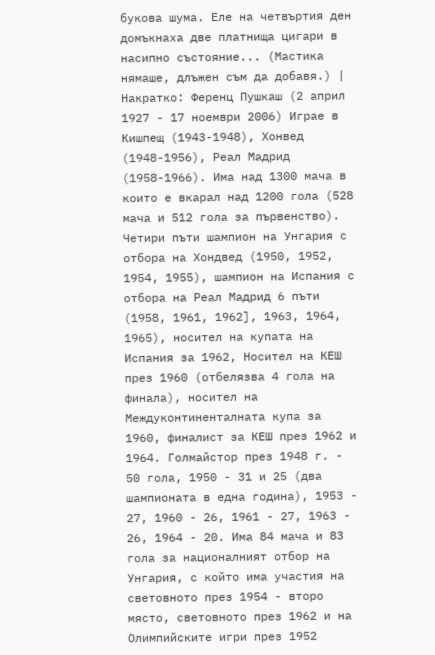букова шума. Еле на четвъртия ден домъкнаха две платнища цигари в насипно състояние... (Мастика нямаше, длъжен съм да добавя.) |
Накратко: Ференц Пушкаш (2 април 1927 - 17 ноември 2006) Играе в Кишпещ (1943-1948), Хонвед (1948-1956), Реал Мадрид (1958-1966). Има над 1300 мача в които е вкарал над 1200 гола (528 мача и 512 гола за първенство). Четири пъти шампион на Унгария с отбора на Хондвед (1950, 1952, 1954, 1955), шампион на Испания с отбора на Реал Мадрид 6 пъти (1958, 1961, 1962], 1963, 1964, 1965), носител на купата на Испания за 1962, Носител на КЕШ през 1960 (отбелязва 4 гола на финала), носител на Междуконтиненталната купа за 1960, финалист за КЕШ през 1962 и 1964. Голмайстор през 1948 г. - 50 гола, 1950 - 31 и 25 (два шампионата в една година), 1953 - 27, 1960 - 26, 1961 - 27, 1963 - 26, 1964 - 20. Има 84 мача и 83 гола за националният отбор на Унгария, с който има участия на световното през 1954 - второ място, световното през 1962 и на Олимпийските игри през 1952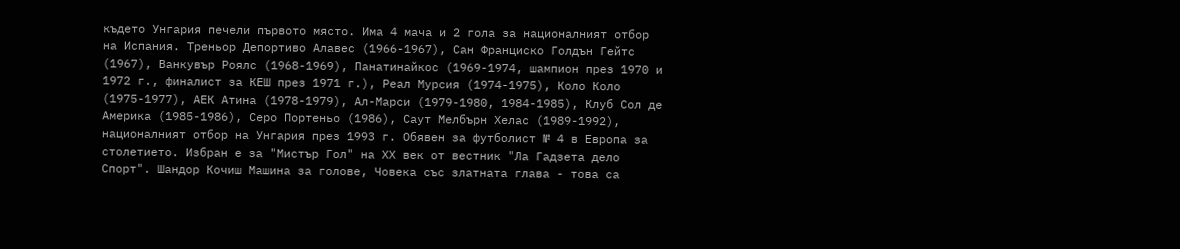където Унгария печели първото място. Има 4 мача и 2 гола за националният отбор на Испания. Треньор Депортиво Алавес (1966-1967), Сан Франциско Голдън Гейтс (1967), Ванкувър Роялс (1968-1969), Панатинайкос (1969-1974, шампион през 1970 и 1972 г., финалист за КЕШ през 1971 г.), Реал Мурсия (1974-1975), Коло Коло (1975-1977), АЕК Атина (1978-1979), Ал-Марси (1979-1980, 1984-1985), Клуб Сол де Америка (1985-1986), Серо Портеньо (1986), Саут Мелбърн Хелас (1989-1992), националният отбор на Унгария през 1993 г. Обявен за футболист № 4 в Европа за столетието. Избран е за "Мистър Гол" на ХХ век от вестник "Ла Гадзета дело Спорт". Шандор Кочиш Машина за голове, Човека със златната глава - това са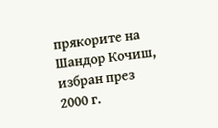прякорите на Шандор Кочиш, избран през 2000 г.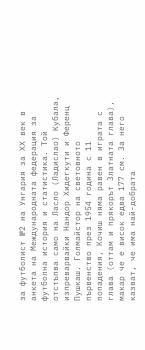за футболист №2 на Унгария за ХХ век в анкета на Международната федерация за футболна история и статистика. Той отстъпва само на Ласло (Ладислао) Кубала, изпреварвайки Нандор Хидегкути и Ференц Пушкаш. Голмайстор на световното първенство през 1954 година с 11 попадения, Кочиш няма равен в играта с глава (оттам и прякорът Златната глава), макар че е висок едва 177 см. За него казват, че има най-добрата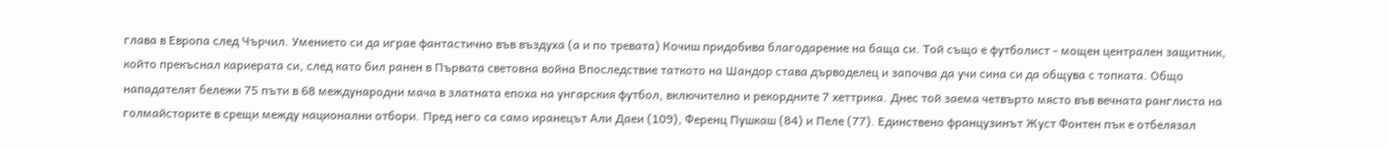глава в Европа след Чърчил. Умението си да играе фантастично във въздуха (а и по тревата) Кочиш придобива благодарение на баща си. Той също е футболист - мощен централен защитник, който прекъснал кариерата си, след като бил ранен в Първата световна война Впоследствие таткото на Шандор става дърводелец и започва да учи сина си да общува с топката. Общо нападателят бележи 75 пъти в 68 международни мача в златната епоха на унгарския футбол, включително и рекордните 7 хеттрика. Днес той заема четвърто място във вечната ранглиста на голмайсторите в срещи между национални отбори. Пред него са само иранецът Али Даеи (109), Ференц Пушкаш (84) и Пеле (77). Единствено французинът Жуст Фонтен пък е отбелязал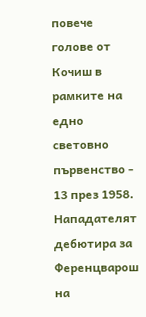повече голове от Кочиш в рамките на едно световно първенство - 13 през 1958. Нападателят дебютира за Ференцварош на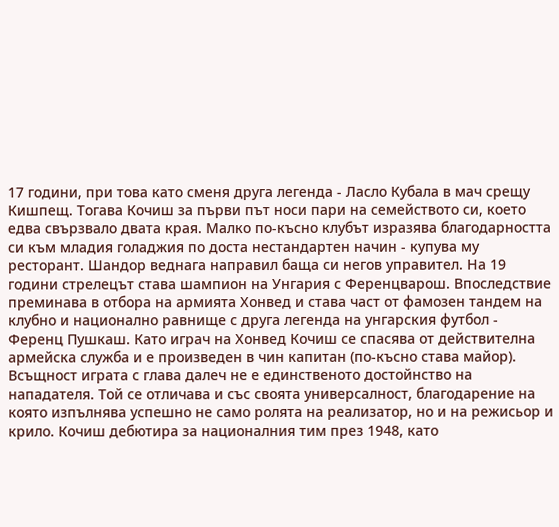17 години, при това като сменя друга легенда - Ласло Кубала в мач срещу Кишпещ. Тогава Кочиш за първи път носи пари на семейството си, което едва свързвало двата края. Малко по-късно клубът изразява благодарността си към младия голаджия по доста нестандартен начин - купува му ресторант. Шандор веднага направил баща си негов управител. На 19 години стрелецът става шампион на Унгария с Ференцварош. Впоследствие преминава в отбора на армията Хонвед и става част от фамозен тандем на клубно и национално равнище с друга легенда на унгарския футбол - Ференц Пушкаш. Като играч на Хонвед Кочиш се спасява от действителна армейска служба и е произведен в чин капитан (по-късно става майор). Всъщност играта с глава далеч не е единственото достойнство на нападателя. Той се отличава и със своята универсалност, благодарение на която изпълнява успешно не само ролята на реализатор, но и на режисьор и крило. Кочиш дебютира за националния тим през 1948, като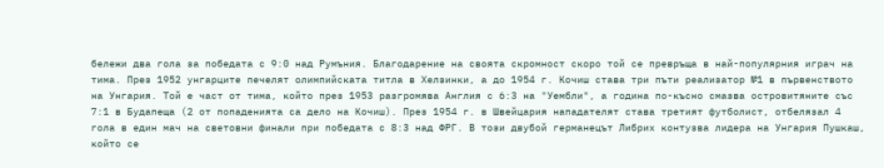бележи два гола за победата с 9:0 над Румъния. Благодарение на своята скромност скоро той се превръща в най-популярния играч на тима. През 1952 унгарците печелят олимпийската титла в Хелзинки, а до 1954 г. Кочиш става три пъти реализатор №1 в първенството на Унгария. Той е част от тима, който през 1953 разгромява Англия с 6:3 на "Уембли", а година по-късно смазва островитяните със 7:1 в Будапеща (2 от попаденията са дело на Кочиш). През 1954 г. в Швейцария нападателят става третият футболист, отбелязал 4 гола в един мач на световни финали при победата с 8:3 над ФРГ. В този двубой германецът Либрих контузва лидера на Унгария Пушкаш, който се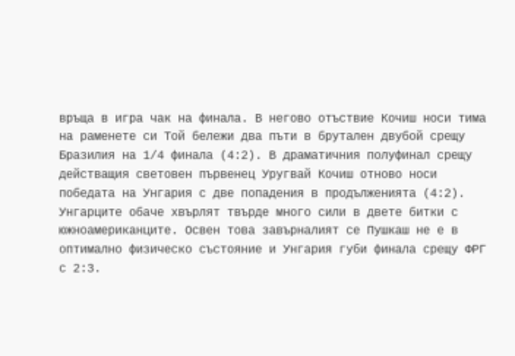връща в игра чак на финала. В негово отъствие Кочиш носи тима на раменете си Той бележи два пъти в брутален двубой срещу Бразилия на 1/4 финала (4:2). В драматичния полуфинал срещу действащия световен първенец Уругвай Кочиш отново носи победата на Унгария с две попадения в продълженията (4:2). Унгарците обаче хвърлят твърде много сили в двете битки с южноамериканците. Освен това завърналият се Пушкаш не е в оптимално физическо състояние и Унгария губи финала срещу ФРГ с 2:3.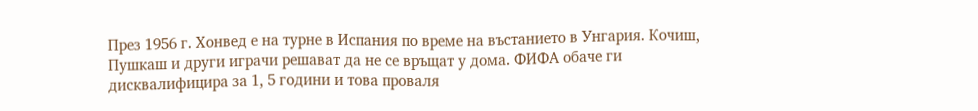През 1956 г. Хонвед е на турне в Испания по време на въстанието в Унгария. Кочиш, Пушкаш и други играчи решават да не се връщат у дома. ФИФА обаче ги дисквалифицира за 1, 5 години и това проваля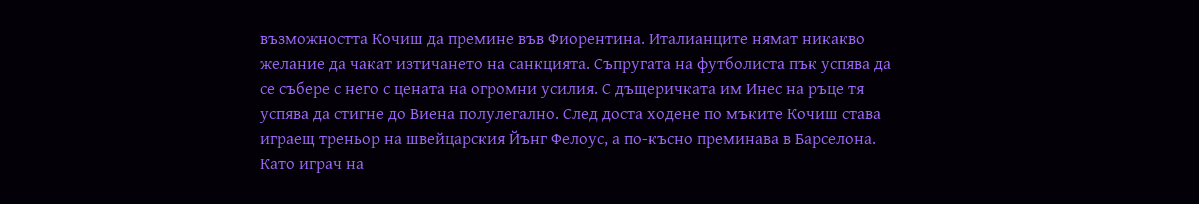възможността Кочиш да премине във Фиорентина. Италианците нямат никакво желание да чакат изтичането на санкцията. Съпругата на футболиста пък успява да се събере с него с цената на огромни усилия. С дъщеричката им Инес на ръце тя успява да стигне до Виена полулегално. След доста ходене по мъките Кочиш става играещ треньор на швейцарския Йънг Фелоус, а по-късно преминава в Барселона. Като играч на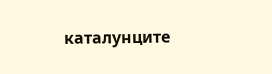каталунците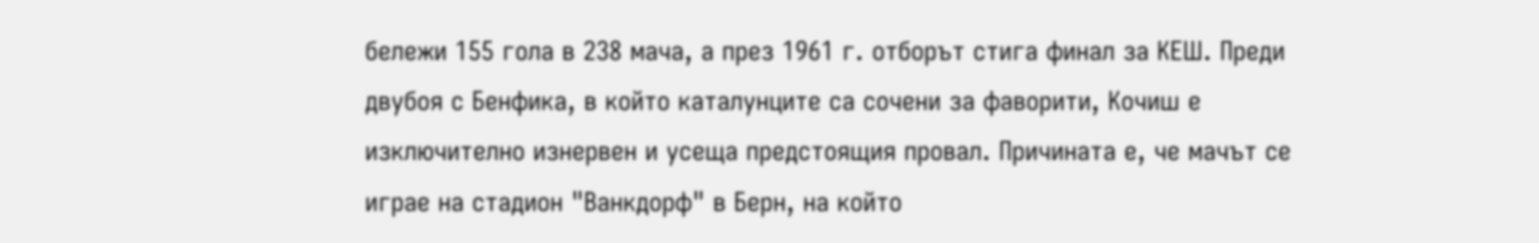бележи 155 гола в 238 мача, а през 1961 г. отборът стига финал за КЕШ. Преди двубоя с Бенфика, в който каталунците са сочени за фаворити, Кочиш е изключително изнервен и усеща предстоящия провал. Причината е, че мачът се играе на стадион "Ванкдорф" в Берн, на който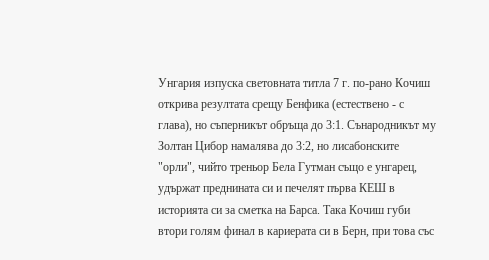Унгария изпуска световната титла 7 г. по-рано Кочиш открива резултата срещу Бенфика (естествено - с глава), но съперникът обръща до 3:1. Сънародникът му Золтан Цибор намалява до 3:2, но лисабонските "орли", чийто треньор Бела Гутман също е унгарец, удържат преднината си и печелят първа КЕШ в историята си за сметка на Барса. Така Кочиш губи втори голям финал в кариерата си в Берн, при това със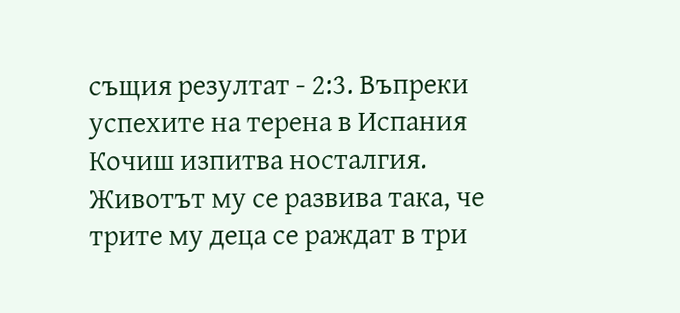същия резултат - 2:3. Въпреки успехите на терена в Испания Кочиш изпитва носталгия. Животът му се развива така, че трите му деца се раждат в три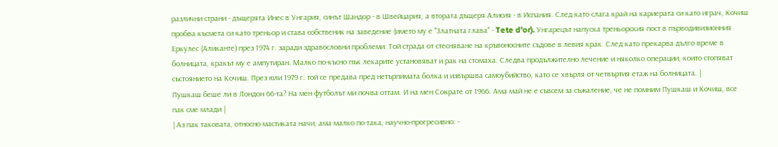различни страни - дъщерята Инес в Унгария, синът Шандор - в Швейцария, а втората дъщеря Алисия - в Испания. След като слага край на кариерата си като играч, Кочиш пробва късмета си като треньор и става собственик на заведение (името му е "Златната глава" - Tete d'or). Унгарецът напуска треньорския пост в първодивизионния Еркулес (Аликанте) през 1974 г. заради здравословни проблеми. Той страда от стесняване на кръвоносните съдове в левия крак. След като прекарва дълго време в болницата, кракът му е ампутиран. Малко по-късно пък лекарите установяват и рак на стомаха. Следва продължително лечение и няколко операции, които стопяват състоянието на Кочиш. През юли 1979 г. той се предава пред нетърпимата болка и извършва самоубийство, като се хвърля от четвъртия етаж на болницата. |
Пушкаш беше ли в Лондон 66-та? На мен футболът ми почва оттам. И на мен Сократе от 1966. Ама май не е съвсем за съжаление, че не помним Пушкаш и Кочиш, все пак сме млади |
| Аз пак таковата, относно мастиката начи, ама малко по-така, научно-прогресивно: -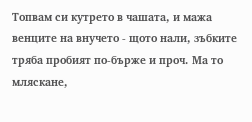Топвам си кутрето в чашата, и мажа венците на внучето - щото нали, зъбките тряба пробият по-бърже и проч. Ма то мляскане,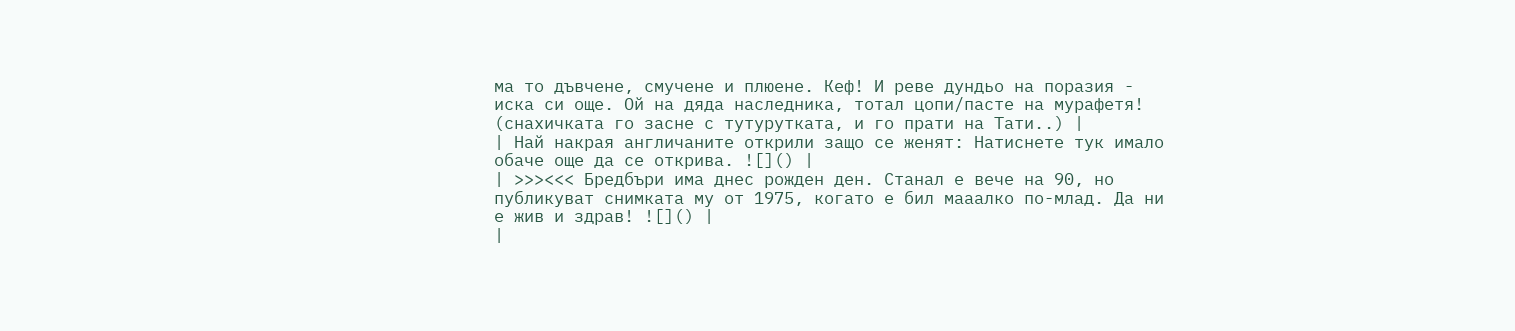ма то дъвчене, смучене и плюене. Кеф! И реве дундьо на поразия - иска си още. Ой на дяда наследника, тотал цопи/пасте на мурафетя! (снахичката го засне с тутурутката, и го прати на Тати..) |
| Най накрая англичаните открили защо се женят: Натиснете тук имало обаче още да се открива. ![]() |
| >>><<< Бредбъри има днес рожден ден. Станал е вече на 90, но публикуват снимката му от 1975, когато е бил мааалко по-млад. Да ни е жив и здрав! ![]() |
|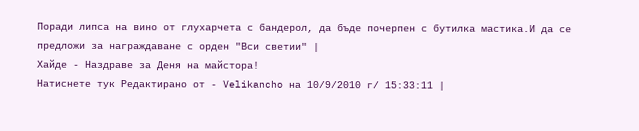Поради липса на вино от глухарчета с бандерол, да бъде почерпен с бутилка мастика.И да се предложи за награждаване с орден "Вси светии" |
Хайде - Наздраве за Деня на майстора!
Натиснете тук Редактирано от - Velikancho на 10/9/2010 г/ 15:33:11 |